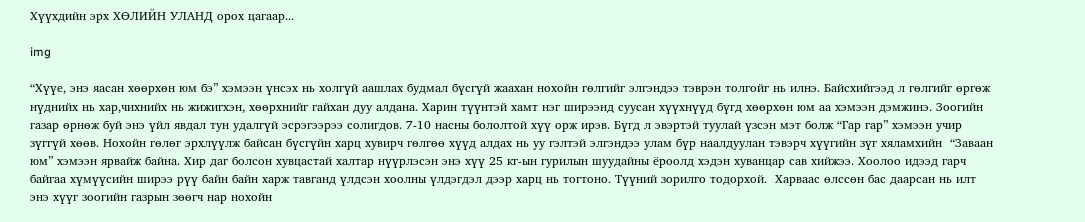Хүүхдийн эрх ХӨЛИЙН УЛАНД орох цагаар...

img

“Хүүе, энэ яасан хөөрхөн юм бэ” хэмээн үнсэх нь холгүй аашлах будмал бүсгүй жаахан нохойн гөлгийг элгэндээ тэврэн толгойг нь илнэ. Байсхийгээд л гөлгийг өргөж нүднийх нь хар,чихнийх нь жижигхэн, хөөрхнийг гайхан дуу алдана. Харин түүнтэй хамт нэг ширээнд суусан хүүхнүүд бүгд хөөрхөн юм аа хэмээн дэмжинэ. Зоогийн газар өрнөж буй энэ үйл явдал тун удалгүй эсрэгээрээ солигдов. 7-10 насны бололтой хүү орж ирэв. Бүгд л эвэртэй туулай үзсэн мэт болж “Гар гар” хэмээн учир зүггүй хөөв. Нохойн гөлөг эрхлүүлж байсан бүсгүйн харц хувирч гөлгөө хүүд алдах нь уу гэлтэй элгэндээ улам бүр наалдуулан тэвэрч хүүгийн зүг хяламхийн  “Заваан юм” хэмээн ярвайж байна. Хир даг болсон хувцастай халтар нүүрлэсэн энэ хүү 25 кг-ын гурилын шуудайны ёроолд хэдэн хуванцар сав хийжээ. Хоолоо идээд гарч байгаа хүмүүсийн ширээ рүү байн байн харж тавганд үлдсэн хоолны үлдэгдэл дээр харц нь тогтоно. Түүний зорилго тодорхой.  Харваас өлссөн бас даарсан нь илт энэ хүүг зоогийн газрын зөөгч нар нохойн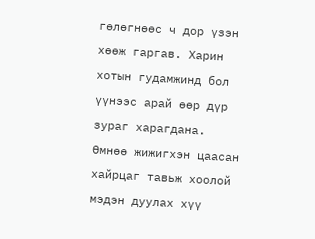гөлөгнөөс ч дор үзэн хөөж гаргав. Харин хотын гудамжинд бол үүнээс арай өөр дүр зураг харагдана. Өмнөө жижигхэн цаасан хайрцаг тавьж хоолой мэдэн дуулах хүү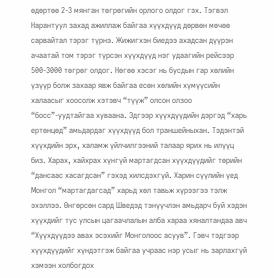өдөртөө 2-3 мянган төгрөгийн орлого олдог гэх. Тэгвэл Нарантуул захад ажиллаж байгаа хүүхдүүд дөрвөн мөчөө сарвайтал тэрэг түрнэ. Жижигхэн биедээ ахадсан дүүрэн ачаатай том тэрэг түрсэн хүүхдүүд нэг удаагийн рейсээр 500-3000 төгрөг олдог. Нөгөө хэсэг нь бусдын гар хөлийн үзүүр болж захаар явж байгаа есөн хөлийн хүмүүсийн халаасыг хоосолж хэтэвч “түүж” олсон олзоо “босс”-уудтайгаа хуваана. Эдгээр хүүхдүүдийн дэргэд “харь ертөнцөд” амьдардаг хүүхдүүд бол траншейныхан. Тэдэнтэй хүүхдийн эрх, халамж үйлчилгээний талаар ярих нь илүүц биз. Харах, хайхрах хүнгүй мартагдсан хүүхдүүдийг төрийн “дансаас хасагдсан” гэхэд хилсдэхгүй. Харин сүүлийн үед Монгол “мартагдагсад” харьд хөл тавьж хүрээгээ тэлж эхэллээ. Өнгөрсөн сард Шведэд тэнүүчлэн амьдарч буй хэдэн хүүхдийг тус улсын цагаачлалын алба хараа хяналтандаа авч “Хүүхдүүдээ авах эсэхийг Монголоос асуув”. Гэвч тэдгээр хүүхдүүдийг хүндэтгэж байгаа учраас нэр усыг нь зарлахгүй хэмээн холбогдох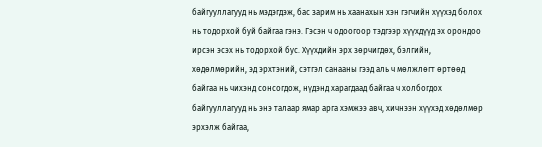байгууллагууд нь мэдэгдэж, бас зарим нь хаанахын хэн гэгчийн хүүхэд болох нь тодорхой буй байгаа гэнэ. Гэсэн ч одоогоор тэдгээр хүүхдүүд эх орондоо ирсэн эсэх нь тодорхой бус. Хүүхдийн эрх зөрчигдөх, бэлгийн, хөдөлмөрийн, эд эрхтэний, сэтгэл санааны гээд аль ч мөлжлөгт өртөөд байгаа нь чихэнд сонсогдож, нүдэнд харагдаад байгаа ч холбогдох байгууллагууд нь энэ талаар ямар арга хэмжээ авч, хичнээн хүүхэд хөдөлмөр эрхэлж байгаа,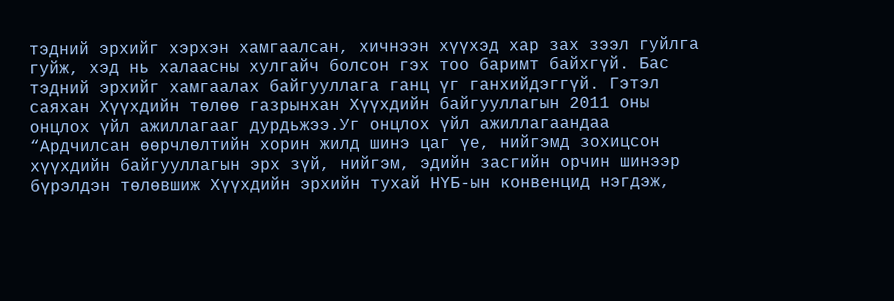тэдний эрхийг хэрхэн хамгаалсан, хичнээн хүүхэд хар зах зээл гуйлга гуйж, хэд нь халаасны хулгайч болсон гэх тоо баримт байхгүй. Бас тэдний эрхийг хамгаалах байгууллага ганц үг ганхийдэггүй. Гэтэл саяхан Хүүхдийн төлөө газрынхан Хүүхдийн байгууллагын 2011 оны онцлох үйл ажиллагааг дурдьжээ.Уг онцлох үйл ажиллагаандаа “Ардчилсан өөрчлөлтийн хорин жилд шинэ цаг үе, нийгэмд зохицсон хүүхдийн байгууллагын эрх зүй, нийгэм, эдийн засгийн орчин шинээр бүрэлдэн төлөвшиж Хүүхдийн эрхийн тухай НҮБ-ын конвенцид нэгдэж,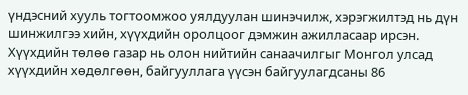үндэсний хууль тогтоомжоо уялдуулан шинэчилж, хэрэгжилтэд нь дүн шинжилгээ хийн, хүүхдийн оролцоог дэмжин ажилласаар ирсэн. Хүүхдийн төлөө газар нь олон нийтийн санаачилгыг Монгол улсад хүүхдийн хөдөлгөөн, байгууллага үүсэн байгуулагдсаны 86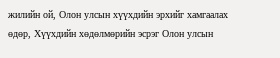жилийн ой, Олон улсын хүүхдийн эрхийг хамгаалах өдөр, Хүүхдийн хөдөлмөрийн эсрэг Олон улсын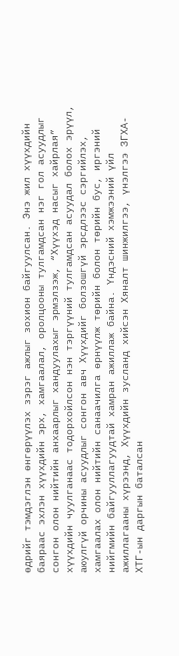өдрийг тэмдэглэн өнгөрүүлэх зэрэг ажлыг зохион байгуулсан. Энэ жил хүүхдийн баяраас эхлэн хүүхдийн эрх, хамгаалал, оролцооны тулгамдсан нэг гол асуудлыг сонгон олон нийтийн анхаарлыг хандуулахыг эрмэлзэж, “Хүүхэд насыг хайрлая” хүүхдийн чуулганаас тодорхойлсон нэн тэргүүний тулгамдсан асуудал болох эрүүл, аюулгүй орчины асуудлыг сонгон авч Хүүхдийг болзошгүй эрсдлээс сэргийлэх, хамгаалах олон нийтийн санаачилга өрнүүлж төрийн болон төрийн бус, иргэний нийгмийн байгууллагуудтай хамран ажиллаж байна. Үндэсний хэмжээний үйл ажиллагааны хүрээнд, Хүүхдийн зусланд хийсэн Хяналт шинжилгээ, үнэлгээ ЗГХА-ХТГ-ын даргын баталсан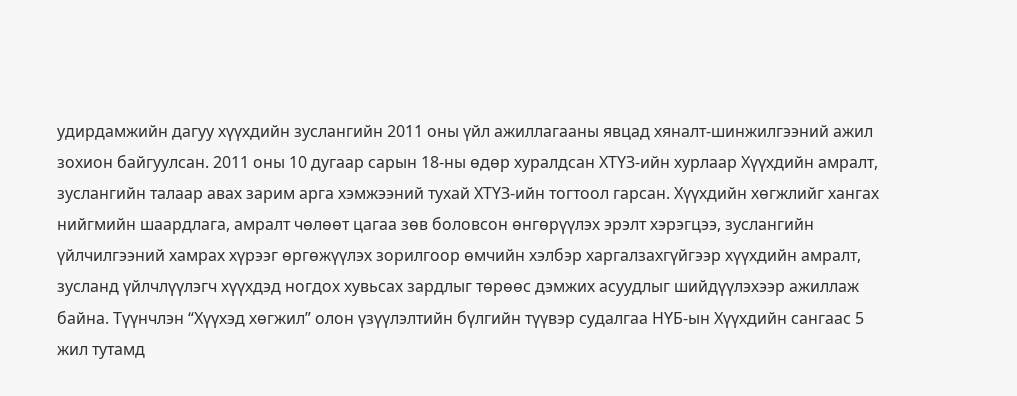удирдамжийн дагуу хүүхдийн зуслангийн 2011 оны үйл ажиллагааны явцад хяналт-шинжилгээний ажил зохион байгуулсан. 2011 оны 10 дугаар сарын 18-ны өдөр хуралдсан ХТҮЗ-ийн хурлаар Хүүхдийн амралт, зуслангийн талаар авах зарим арга хэмжээний тухай ХТҮЗ-ийн тогтоол гарсан. Хүүхдийн хөгжлийг хангах нийгмийн шаардлага, амралт чөлөөт цагаа зөв боловсон өнгөрүүлэх эрэлт хэрэгцээ, зуслангийн үйлчилгээний хамрах хүрээг өргөжүүлэх зорилгоор өмчийн хэлбэр харгалзахгүйгээр хүүхдийн амралт, зусланд үйлчлүүлэгч хүүхдэд ногдох хувьсах зардлыг төрөөс дэмжих асуудлыг шийдүүлэхээр ажиллаж байна. Түүнчлэн “Хүүхэд хөгжил” олон үзүүлэлтийн бүлгийн түүвэр судалгаа НҮБ-ын Хүүхдийн сангаас 5 жил тутамд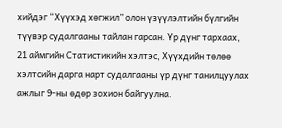хийдэг “Хүүхэд хөгжил” олон үзүүлэлтийн бүлгийн түүвэр судалгааны тайлан гарсан. Үр дүнг тархаах, 21 аймгийн Статистикийн хэлтэс, Хүүхдийн төлөө хэлтсийн дарга нарт судалгааны үр дүнг танилцуулах ажлыг 9-ны өдөр зохион байгуулна.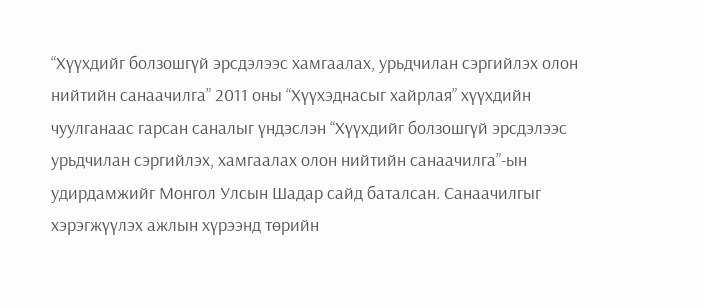“Хүүхдийг болзошгүй эрсдэлээс хамгаалах, урьдчилан сэргийлэх олон нийтийн санаачилга” 2011 оны “Хүүхэднасыг хайрлая” хүүхдийн чуулганаас гарсан саналыг үндэслэн “Хүүхдийг болзошгүй эрсдэлээс урьдчилан сэргийлэх, хамгаалах олон нийтийн санаачилга”-ын удирдамжийг Монгол Улсын Шадар сайд баталсан. Санаачилгыг хэрэгжүүлэх ажлын хүрээнд төрийн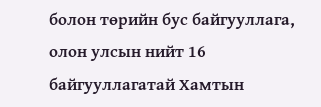болон төрийн бус байгууллага, олон улсын нийт 16 байгууллагатай Хамтын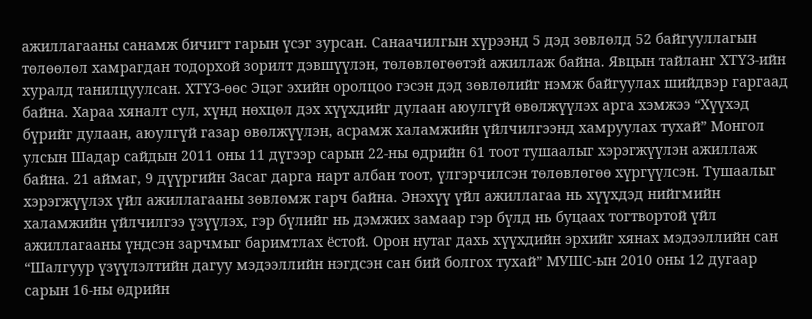ажиллагааны санамж бичигт гарын үсэг зурсан. Санаачилгын хүрээнд 5 дэд зөвлөлд 52 байгууллагын төлөөлөл хамрагдан тодорхой зорилт дэвшүүлэн, төлөвлөгөөтэй ажиллаж байна. Явцын тайланг ХТҮЗ-ийн хуралд танилцуулсан. ХТҮЗ-өөс Эцэг эхийн оролцоо гэсэн дэд зөвлөлийг нэмж байгуулах шийдвэр гаргаад байна. Хараа хяналт сул, хүнд нөхцөл дэх хүүхдийг дулаан аюулгүй өвөлжүүлэх арга хэмжээ “Хүүхэд бүрийг дулаан, аюулгүй газар өвөлжүүлэн, асрамж халамжийн үйлчилгээнд хамруулах тухай” Монгол улсын Шадар сайдын 2011 оны 11 дүгээр сарын 22-ны өдрийн 61 тоот тушаалыг хэрэгжүүлэн ажиллаж байна. 21 аймаг, 9 дүүргийн Засаг дарга нарт албан тоот, үлгэрчилсэн төлөвлөгөө хүргүүлсэн. Тушаалыг хэрэгжүүлэх үйл ажиллагааны зөвлөмж гарч байна. Энэхүү үйл ажиллагаа нь хүүхдэд нийгмийн халамжийн үйлчилгээ үзүүлэх, гэр бүлийг нь дэмжих замаар гэр бүлд нь буцаах тогтвортой үйл ажиллагааны үндсэн зарчмыг баримтлах ёстой. Орон нутаг дахь хүүхдийн эрхийг хянах мэдээллийн сан “Шалгуур үзүүлэлтийн дагуу мэдээллийн нэгдсэн сан бий болгох тухай” МУШС-ын 2010 оны 12 дугаар сарын 16-ны өдрийн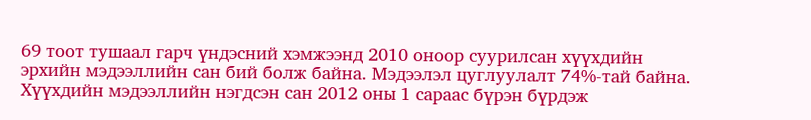69 тоот тушаал гарч үндэсний хэмжээнд 2010 оноор суурилсан хүүхдийн эрхийн мэдээллийн сан бий болж байна. Мэдээлэл цуглуулалт 74%-тай байна. Хүүхдийн мэдээллийн нэгдсэн сан 2012 оны 1 сараас бүрэн бүрдэж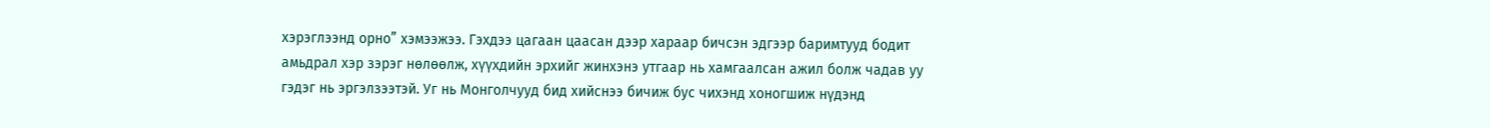хэрэглээнд орно” хэмээжээ. Гэхдээ цагаан цаасан дээр хараар бичсэн эдгээр баримтууд бодит амьдрал хэр зэрэг нөлөөлж, хүүхдийн эрхийг жинхэнэ утгаар нь хамгаалсан ажил болж чадав уу гэдэг нь эргэлзээтэй. Уг нь Монголчууд бид хийснээ бичиж бус чихэнд хоногшиж нүдэнд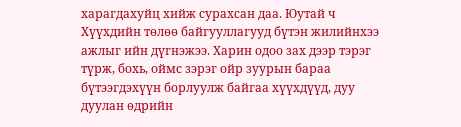харагдахуйц хийж сурахсан даа. Юутай ч Хүүхдийн төлөө байгууллагууд бүтэн жилийнхээ ажлыг ийн дүгнэжээ. Харин одоо зах дээр тэрэг түрж, бохь, оймс зэрэг ойр зуурын бараа бүтээгдэхүүн борлуулж байгаа хүүхдүүд, дуу дуулан өдрийн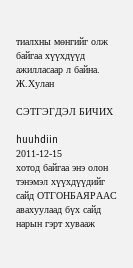тиалхны мөнгийг олж байгаа хүүхдүүд ажилласаар л байна. Ж.Хулан

СЭТГЭГДЭЛ БИЧИХ

huuhdiin
2011-12-15
хотод байгаа энэ олон тэнэмэл хүүхдүүдийг сайд ОТГОНБАЯРААС авахуулаад бүх сайд нарын гэрт хувааж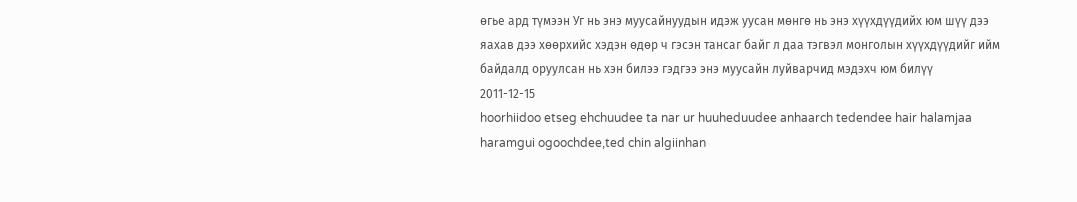өгье ард түмээн Уг нь энэ муусайнуудын идэж уусан мөнгө нь энэ хүүхдүүдийх юм шүү дээ яахав дээ хөөрхийс хэдэн өдөр ч гэсэн тансаг байг л даа тэгвэл монголын хүүхдүүдийг ийм байдалд оруулсан нь хэн билээ гэдгээ энэ муусайн луйварчид мэдэхч юм билүү
2011-12-15
hoorhiidoo etseg ehchuudee ta nar ur huuheduudee anhaarch tedendee hair halamjaa haramgui ogoochdee,ted chin algiinhan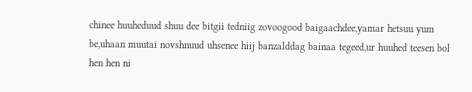chinee huuheduud shuu dee bitgii tedniig zovoogood baigaachdee,yamar hetsuu yum be,uhaan muutai novshnuud uhsenee hiij banzalddag bainaa tegeed,ur huuhed teesen bol hen hen ni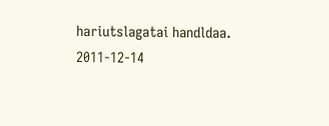hariutslagatai handldaa.
2011-12-14